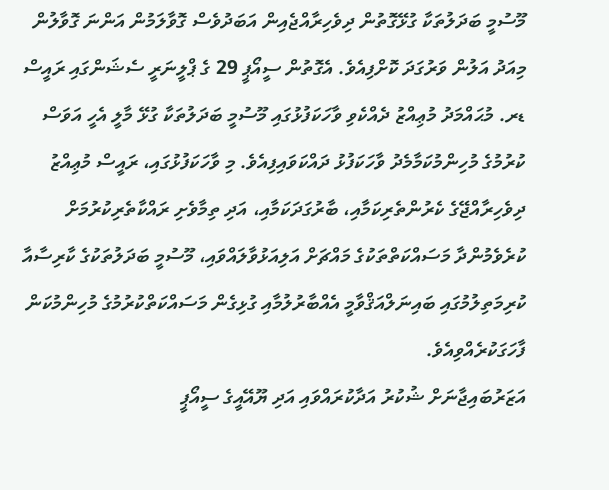މޫސުމީ ބަދަލުތަކާ ގުޅޭގޮތުން ދިވެހިރާއްޖެއިން އަބަދުވެސް ގޮވާލަމުން އަންނަ ގޮވާލުން މިއަދު އަލުން ވަރުގަދަ ކޮށްފިއެވެ. އެގޮތުން ސީއޯޕީ 29 ގެ ޕްލީނަރީ ސެޝަންގައި ރައީސް ޑރ. މުޙައްމަދު މުޢިއްޒު ދެއްކެވި ވާހަކަފުޅުގައި މޫސުމީ ބަދަލުތަކާ ގުޅޭ މާލީ އެހީ އަވަސް ކުރުމުގެ މުހިންމުކަމާމެދު ވާހަކަފުޅު ދައްކަވައިފިއެވެ. މި ވާހަކަފުޅުގައި، ރައީސް މުޢިއްޒު ދިވެހިރާއްޖޭގެ ކެރުންތެރިކަމާއި، ބާރުގަދަކަމާއި، އަދި ތިމާވެށި ރައްކާތެރިކުރުމަށް ކުރެވެމުންދާ މަސައްކަތްތަކުގެ މައްޗަށް އަލިއަޅުވާލައްވައި، މޫސުމީ ބަދަލުތަކުގެ ކާރިސާއާ ކުރިމަތިލުމުގައި ބައިނަލްއަޤްވާމީ އެއްބާރުލުމާއި ގުޅިގެން މަސައްކަތްކުރުމުގެ މުހިންމުކަން ފާހަގަކުރެއްވިއެވެ.
އަޒަރުބައިޖާނަށް ޝުކުރު އަދާކުރައްވައި އަދި ޔޫއޭއީގެ ސީއޯޕީ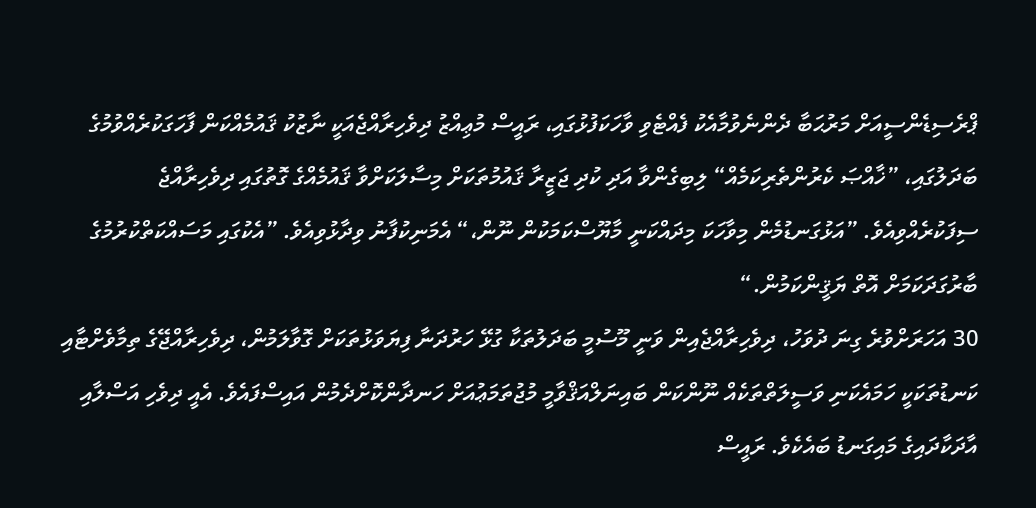ޕްރެސިޑެންސީއަށް މަރުޙަބާ ދެންނެވުމާއެކު ފެއްޓެވި ވާހަކަފުޅުގައި، ރައީސް މުޢިއްޒު ދިވެހިރާއްޖެއަކީ ނާޒުކު ޤައުމެއްކަން ފާހަގަކުރެއްވުމުގެ ބަދަލުގައި، ”ޚާއްޞަ ކެރުންތެރިކަމެއް“ ލިބިގެންވާ އަދި ކުދި ޖަޒީރާ ޤައުމުތަކަށް މިސާލަކަށްވާ ޤައުމެއްގެ ގޮތުގައި ދިވެހިރާއްޖެ ސިފަކުރެއްވިއެވެ. ”އަޅުގަނޑުމެން މިވާހަކަ މިދައްކަނީ މާޔޫސްކަމަކުން ނޫން،“ އެމަނިކުފާނު ވިދާޅުވިއެވެ. ”އެކުގައި މަސައްކަތްކުރުމުގެ ބާރުގަދަކަމަށް އޮތް ޔަޤީންކަމުން.“
30 އަހަރަށްވުރެ ގިނަ ދުވަހު، ދިވެހިރާއްޖެއިން ވަނީ މޫސުމީ ބަދަލުތަކާ ގުޅޭ ހަރުދަނާ ފިޔަވަޅުތަކަށް ގޮވާލަމުން، ދިވެހިރާއްޖޭގެ ތިމާވެށްޓާއި ކަނޑުތަކަކީ ހަމައެކަނި ވަސީލަތްތަކެއް ނޫންކަން ބައިނަލްއަޤްވާމީ މުޖުތަމަޢުއަށް ހަނދާންކޮށްދެމުން އައިސްފައެވެ. އެއީ ދިވެހި އަސްލާއި އާދަކާދައިގެ މައިގަނޑު ބައެކެވެ. ރައީސް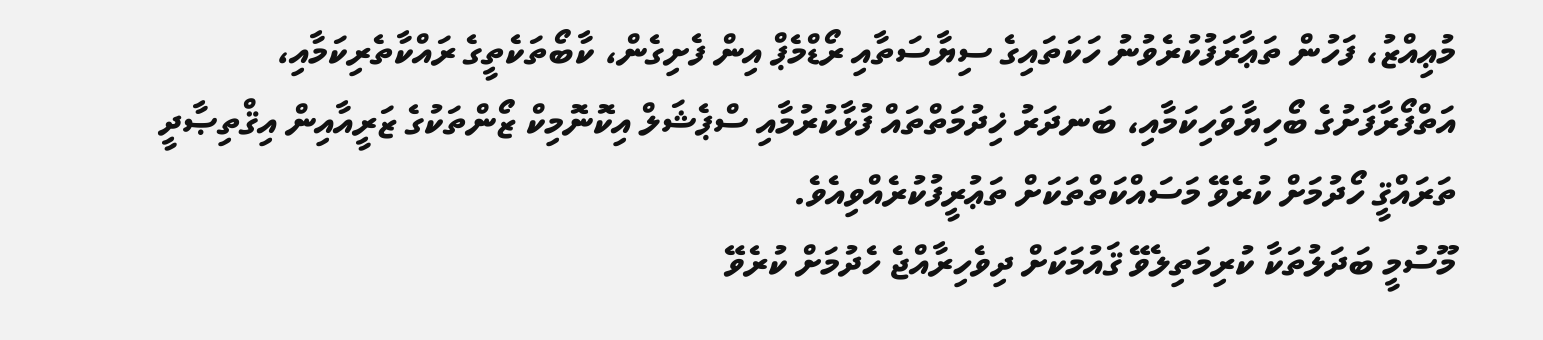މުޢިއްޒު، ފަހުން ތަޢާރަފުކުރެވުނު ހަކަތައިގެ ސިޔާސަތާއި ރޯޑްމެޕް އިން ފެށިގެން، ކާބޯތަކެތީގެ ރައްކާތެރިކަމާއި، އަތްފޯރާފަށުގެ ބޯހިޔާވަހިކަމާއި، ބަނދަރު ޚިދުމަތްތައް ފުޅާކުރުމާއި ސްޕެޝަލް އިކޮނޮމިކް ޒޯންތަކުގެ ޒަރީއާއިން އިޤްތިޞާދީ ތަރައްޤީ ހޯދުމަށް ކުރެވޭ މަސައްކަތްތަކަށް ތަޢުރީފުކުރެއްވިއެވެ.
މޫސުމީ ބަދަލުތަކާ ކުރިމަތިލެވޭ ޤައުމަކަށް ދިވެހިރާއްޖެ ހެދުމަށް ކުރެވޭ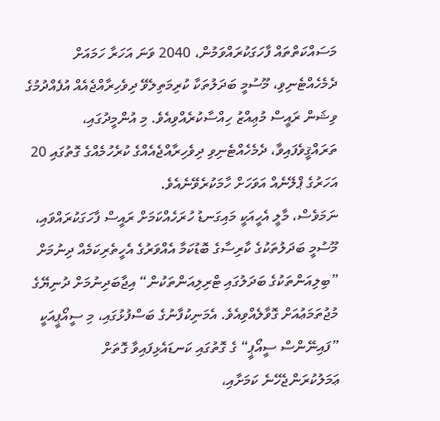މަސައްކަތްތައް ފާހަގަކުރައްވަމުން، 2040 ވަނަ އަހަރާ ހަމައަށް ދެމެހެއްޓެނިވި، މޫސުމީ ބަދަލުތަކާ ކުރިމަތިލެވޭ ދިވެހިރާއްޖެއެއް އުފެއްދުމުގެ ވިޝަން ރައީސް މުޢިއްޒު ހިއްސާކުރެއްވިއެވެ. މި އުންމީދުގައި، ތަރައްޤީވެފައިވާ، ދެމެހެއްޓެނިވި ދިވެހިރާއްޖެއެއްގެ ކުރެހުމެއްގެ ގޮތުގައި 20 އަހަރުގެ ޕްލޭނެއް އަވަހަށް ހާމަކުރެވޭނެއެވެ.
ނަމަވެސް، މާލީ އެހީއަކީ މައިގަނޑު ހުރަހެއްކަމަށް ރައީސް ފާހަގަކުރައްވައި، މޫސުމީ ބަދަލުތަކުގެ ކާރިސާގެ ބޮޑުކަމާ އެއްވަރުގެ އެހީތެރިކަމެއް ދިނުމަށް ”ބިލިއަންތަކުގެ ބަދަލުގައި ޓްރިލިއަންތަކުން“ އިޖާބަދިނުމަށް ދުނިޔޭގެ މުޖުތަމަޢުއަށް ގޮވާލެއްވިއެވެ. އެމަނިކުފާނުގެ ބަސްފުޅުގައި، މި ސީއޯޕީއަކީ ”ފައިނޭންސް ސީއޯޕީ“ ގެ ގޮތުގައި ކަނޑައެޅިފައިވާ ގޮތަށް ޢަމަލުކުރަންޖެހޭނެ ކަމަށާއި،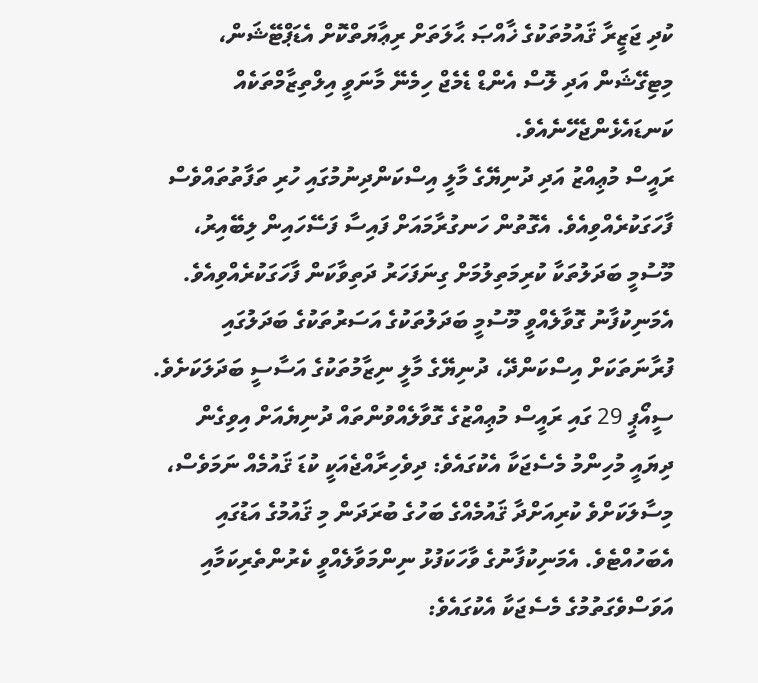ކުދި ޖަޒީރާ ޤައުމުތަކުގެ ޚާއްޞަ ޙާލަތަށް ރިޢާޔަތްކޮށް އެޑަޕްޓޭޝަން، މިޓިގޭޝަން އަދި ލޮސް އެންޑް ޑެމެޖް ހިމެނޭ މާނަވީ އިލްތިޒާމްތަކެއް ކަނޑައެޅެންޖެހޭނެއެވެ.
ރައީސް މުޢިއްޒު އަދި ދުނިޔޭގެ މާލީ އިސްކަންދިނުމުގައި ހުރި ތަފާތުތައްވެސް ފާހަގަކުރެއްވިއެވެ. އެގޮތުން ހަނގުރާމައަށް ފައިސާ ފަސޭހައިން ލިބޭއިރު، މޫސުމީ ބަދަލުތަކާ ކުރިމަތިލުމަށް ގިނަފަހަރު ދަތިވާކަން ފާހަގަކުރެއްވިއެވެ. އެމަނިކުފާނު ގޮވާލެއްވީ މޫސުމީ ބަދަލުތަކުގެ އަސަރުތަކުގެ ބަދަލުގައި ފުރާނަތަކަށް އިސްކަންދޭ، ދުނިޔޭގެ މާލީ ނިޒާމުތަކުގެ އަސާސީ ބަދަލަކަށެވެ.
ސީއޯޕީ 29 ގައި ރައީސް މުޢިއްޒުގެ ގޮވާލެއްވުންތައް ދުނިޔެއަށް އިވިގެން ދިޔައީ މުހިންމު މެސެޖަކާ އެކުގައެވެ: ދިވެހިރާއްޖެއަކީ ކުޑަ ޤައުމެއް ނަމަވެސް، މިސާލަކަށްވެ ކުރިއަށްދާ ޤައުމެއްގެ ބަހުގެ ބުރަދަން މި ޤައުމުގެ އަޑުގައި އެބަހުއްޓެވެ. އެމަނިކުފާނުގެ ވާހަކަފުޅު ނިންމަވާލެއްވީ ކެރުންތެރިކަމާއި އަވަސްވެގަތުމުގެ މެސެޖަކާ އެކުގައެވެ: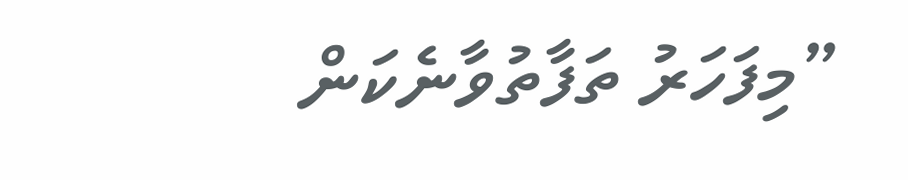”މިފަހަރު ތަފާތުވާނެކަން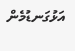އަޅުގަނޑުމެން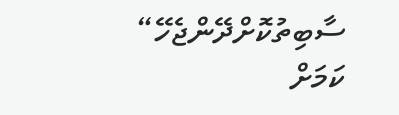ސާބިތުކޮށްދޭންޖެހޭ“ ކަމަށް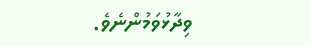ވިދާޅުވަމުންނެވެ.